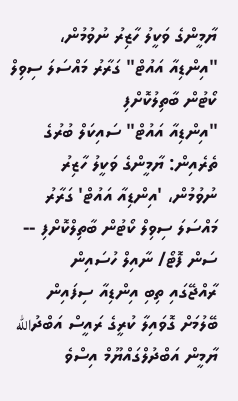ޔާމީންގެ ވަކީލު ހާޒިރު ނުވުމުން، "އިންޑިއާ އައުޓް" ގަރާރު މައްސަލަ ސިވިލް ކޯޓުން ބާތިލުކޮށްފި
"އިންޑިއާ އައުޓް" ސައިކަލް ބުރުގެ ތެރެއިން: ޔާމީންގެ ވަކީލު ހާޒިރު ނުވުމުން، 'އިންޑިއާ އައުޓް' ގަރާރު މައްސަލަ ސިވިލް ކޯޓުން ބާތިލްކޮށްފި -- ސަން ފޮޓޯ/ ނާއިލް ހުސައިން
ރާއްޖޭގައި ތިބި އިންޑިއާ ސިފައިން ބޭލުމަށް ގޮވައިލާ ކުރީގެ ރައީސް އަބްދުالله ޔާމީން އަބްދުލްގައްޔޫމް އިސްވެ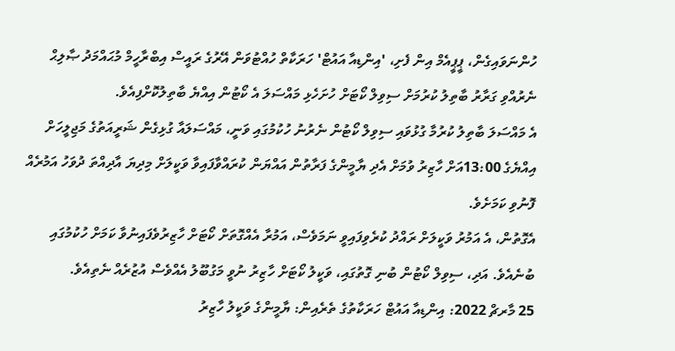ހުންނަވައިގެން، ޕީޕީއެމް އިން ފެށި، 'އިންޑިއާ އައުޓް' ހަރަކާތް ހުއްޓުވަން އޭރުގެ ރައީސް އިބްރާހީމް މުޙައްމަދު ޞާލިޙް ނެރުއްވި ގަރާރު ބާތިލު ކުރުމަށް ސިވިލް ކޯޓަށް ހުށަހެޅި މައްސަލަ އެ ކޯޓުން އިއްޔެ ބާތިލުކޮށްފިއެވެ.
އެ މައްސަލަ ބާތިލު ކުރުމާ ގުޅުވައި ސިވިލް ކޯޓުން ނެރުނު ހުކުމުގައި ވަނީ، މައްސަލައާ ގުޅިގެން ޝަރީއަތުގެ މަޖިލީހަށް އިއްޔެގެ 13:00އަށް ހާޒިރު ވުމަށް އެދި ޔާމީންގެ ފަރާތުން އައްޔަން ކުރައްވާފައިވާ ވަކީލަށް މިދިޔަ އާދިއްތަ ދުވަހު އަމުރެއް ފޮނުވި ކަމަށެވެ.
އެގޮތުން، އެ އަމުރު ވަކީލަށް ރައްދު ކުރެވިފައިވީ ނަމަވެސް، އަމުރާ އެއްގޮތަށް ކޯޓަށް ހާޒިރުވެފައިނުވާ ކަމަށް ހުކުމުގައި ބުނެއެވެ. އަދި، ސިވިލް ކޯޓުން ބުނި ގޮތުގައި، ވަކީލު ކޯޓަށް ހާޒިރު ނުވީ މަގުބޫލު އެއްވެސް އުޒުރެއް ނެތިއެވެ.
25 މާރޗް 2022: އިންޑިއާ އައުޓް ހަރަކާތުގެ ތެރެއިން: ޔާމީންގެ ވަކީލު ހާޒިރު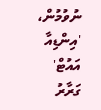ނުވުމުން، 'އިންޑިއާ އައުޓް' ގަރާރު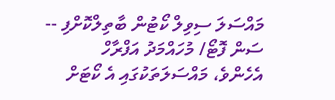މައްސަލަ ސިވިލް ކޯޓުން ބާތިލްކޮށްފި -- ސަން ފޮޓޯ/ މުހައްމަދު އަފްރާހް
އެހެންވެ، މައްސަލަތަކުގައި އެ ކޯޓަށް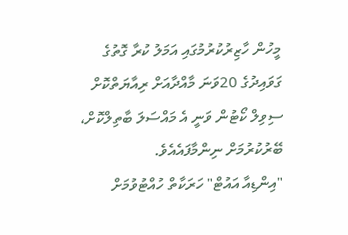މީހުން ހާޒިރުކުރުމުގައި އަމަލު ކުރާ ގޮތުގެ ގަވައިދުގެ 20ވަނަ މާއްދާއަށް ރިއާޔަތްކޮށް ސިވިލް ކޯޓުން ވަނީ އެ މައްސަލަ ބާތިލްކޮށް، ބޭރުކުރުމަށް ނިންމާފައެއެވެ.
"އިންޑިއާ އައުޓް" ހަރަކާތް ހުއްޓުވުމަށް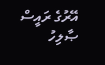އޭރުގެ ރައީސް ޞާލިހު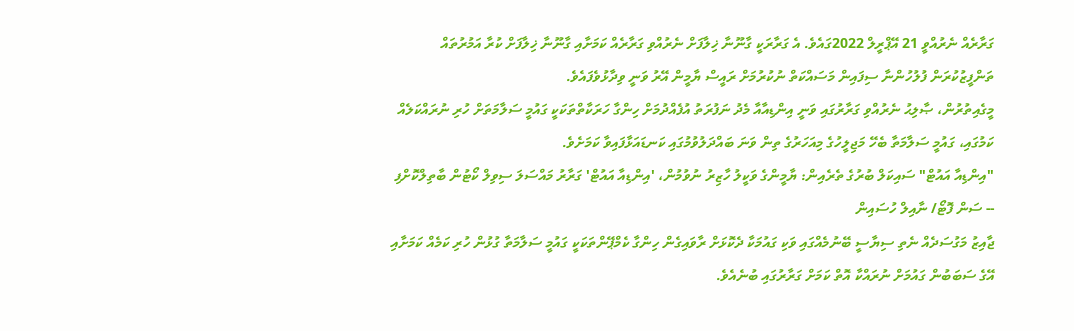ގަރާރެއް ނެރުއްވީ 21 އޭޕްރީލް 2022ގައެވެ. އެ ގަރާރަކީ ގާނޫނާ ޚިލާފަށް ނެރުއްވި ގަރާރެއް ކަމަށާއި ގާނޫނާ ޚިލާފަށް ކުރާ އަމުރުތައް ތަންފީޒުކުރަން ފުލުހުންނާ ސިފައިން މަސައްކަތް ނުކުރުމަށް ރައީސް ޔާމީން އޭރު ވަނީ ވިދާޅުވެފައެވެ.
މީގެއިތުރުން، ޞާލިޙު ނެރުއްވި ގަރާރުގައި ވަނީ އިންޑިއާއާ މެދު ނަފުރަތު އުފެއްދުމަށް ހިންގާ ހަރަކާތްތަކަކީ ގައުމީ ސަލާމަތަށް ހުރި ނުރައްކަލެއް ކަމުގައި، ގައުމީ ސަލާމަތާ ބެހޭ މަޖިލީހުގެ މިއަހަރުގެ ތިން ވަނަ ބައްދަލުވުމުގައި ކަނޑައަޅާފައިވާ ކަމަށެވެ.
"އިންޑިއާ އައުޓް" ސައިކަލް ބުރުގެ ތެރެއިން: ޔާމީންގެ ވަކީލު ހާޒިރު ނުވުމުން، 'އިންޑިއާ އައުޓް' ގަރާރު މައްސަލަ ސިވިލް ކޯޓުން ބާތިލްކޮށްފި -- ސަން ފޮޓޯ/ ނާއިލް ހުސައިން
ޖާއިޒު މަގުސަދެއް ނެތި ސިޔާސީ ބޭނުމެއްގައި ވަކި ގައުމަކާ ދެކޮޅަށް ރާވައިގެން ހިންގާ ކެމްޕޭންތަކަކީ ގައުމީ ސަލާމަތާ ގުޅުން ހުރި ކަމެއް ކަމަށާއި އޭގެ ސަބަބުން ގައުމަށް ނުރައްކާ އޮތް ކަމަށް ގަރާރުގައި ބުނެއެވެ.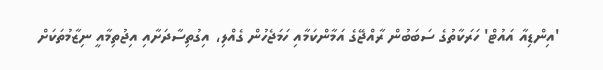'އިންޑިއާ އައުޓް' ހަރަކާތުގެ ސަބަބުން ރާއްޖޭގެ އަމާންކަމާއި ހަމަޖެހުން ގެއްލި، އިގުތިސާދަށާއި އިޖުތިމާއީ ނިޒާމުތަކަށް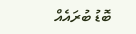ބޮޑު ބުރައެއް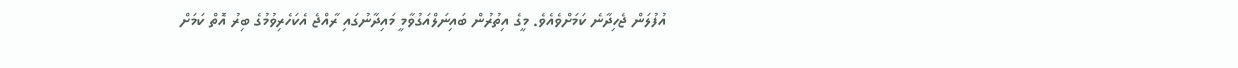އުފުލަން ޖެހިދާނެ ކަމަށްވެއެވެ. މީގެ އިތުރުން ބައިނަލްއަގުވާމީ މައިދާނުގައި ރާއްޖެ އެކަހެރިވުމުގެ ބިރު އޮތް ކަމަށް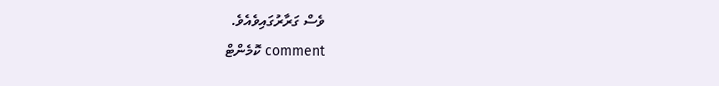ވެސް ގަރާރުގައިވެއެވެ.
comment ކޮމެންޓް